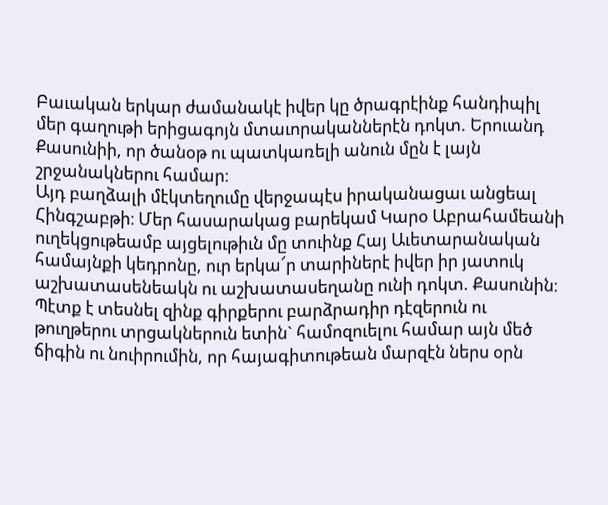Բաւական երկար ժամանակէ իվեր կը ծրագրէինք հանդիպիլ մեր գաղութի երիցագոյն մտաւորականներէն դոկտ. Երուանդ Քասունիի, որ ծանօթ ու պատկառելի անուն մըն է լայն շրջանակներու համար։
Այդ բաղձալի մէկտեղումը վերջապէս իրականացաւ անցեալ Հինգշաբթի։ Մեր հասարակաց բարեկամ Կարօ Աբրահամեանի ուղեկցութեամբ այցելութիւն մը տուինք Հայ Աւետարանական համայնքի կեդրոնը, ուր երկա՜ր տարիներէ իվեր իր յատուկ աշխատասենեակն ու աշխատասեղանը ունի դոկտ. Քասունին։
Պէտք է տեսնել զինք գիրքերու բարձրադիր դէզերուն ու թուղթերու տրցակներուն ետին` համոզուելու համար այն մեծ ճիգին ու նուիրումին, որ հայագիտութեան մարզէն ներս օրն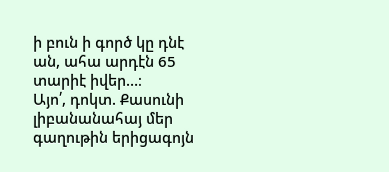ի բուն ի գործ կը դնէ ան, ահա արդէն 65 տարիէ իվեր…։
Այո՛, դոկտ. Քասունի լիբանանահայ մեր գաղութին երիցագոյն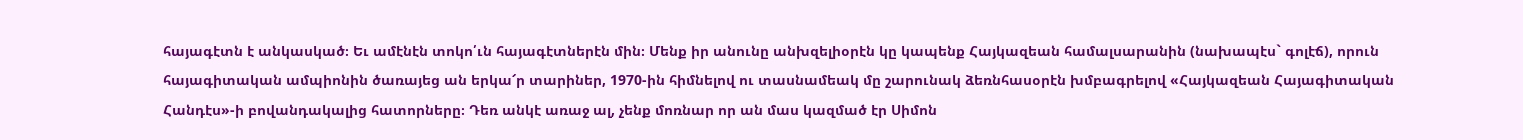հայագէտն է անկասկած։ Եւ ամէնէն տոկո՛ւն հայագէտներէն մին։ Մենք իր անունը անխզելիօրէն կը կապենք Հայկազեան համալսարանին (նախապէս` գոլէճ), որուն հայագիտական ամպիոնին ծառայեց ան երկա՜ր տարիներ, 1970-ին հիմնելով ու տասնամեակ մը շարունակ ձեռնհասօրէն խմբագրելով «Հայկազեան Հայագիտական Հանդէս»-ի բովանդակալից հատորները։ Դեռ անկէ առաջ ալ, չենք մոռնար որ ան մաս կազմած էր Սիմոն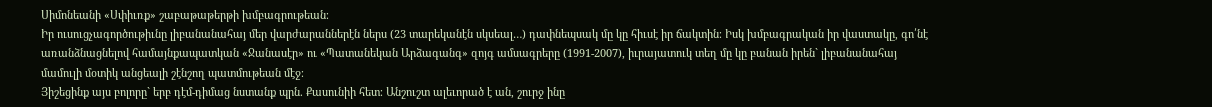Սիմոնեանի «Սփիւռք» շաբաթաթերթի խմբագրութեան։
Իր ուսուցչագործութիւնը լիբանանահայ մեր վարժարաններէն ներս (23 տարեկանէն սկսեալ…) դափնեպսակ մը կը հիւսէ իր ճակտին։ Իսկ խմբագրական իր վաստակը, գո՛նէ առանձնացնելով համայնքապատկան «Ջանասէր» ու «Պատանեկան Արձագանգ» զոյգ ամսագրերը (1991-2007), իւրայատուկ տեղ մը կը բանան իրեն` լիբանանահայ մամուլի մօտիկ անցեալի շէնշող պատմութեան մէջ։
Յիշեցինք այս բոլորը` երբ դէմ-դիմաց նստանք պրն. Քասունիի հետ։ Անշուշտ ալեւորած է ան, շուրջ ինը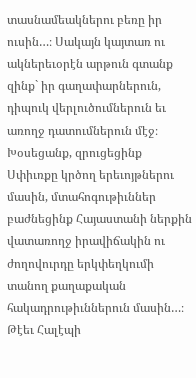տասնամեակներու բեռը իր ուսին…։ Սակայն կայտառ ու ակներեւօրէն արթուն գտանք զինք` իր գաղափարներուն, դիպուկ վերլուծումներուն եւ առողջ դատումներուն մէջ։ Խօսեցանք, զրուցեցինք Սփիւռքը կրծող երեւոյթներու մասին, մտահոգութիւններ բաժնեցինք Հայաստանի ներքին վատառողջ իրավիճակին ու ժողովուրդը երկփեղկումի տանող քաղաքական հակադրութիւններուն մասին…։
Թէեւ Հալէպի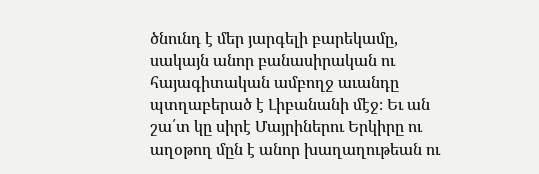ծնունդ է մեր յարգելի բարեկամը, սակայն անոր բանասիրական ու հայագիտական ամբողջ աւանդը պտղաբերած է Լիբանանի մէջ։ Եւ ան շա՛տ կը սիրէ Մայրիներու Երկիրը ու աղօթող մըն է անոր խաղաղութեան ու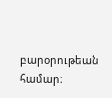բարօրութեան համար։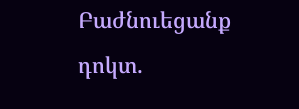Բաժնուեցանք դոկտ.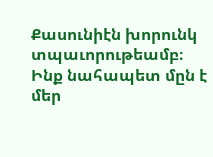Քասունիէն խորունկ տպաւորութեամբ։
Ինք նահապետ մըն է մեր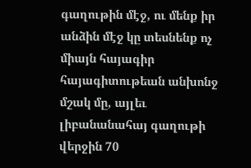գաղութին մէջ, ու մենք իր անձին մէջ կը տեսնենք ոչ միայն հայագիր հայագիտութեան անխոնջ մշակ մը, այլեւ լիբանանահայ գաղութի վերջին 70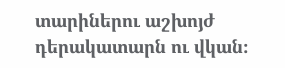տարիներու աշխոյժ դերակատարն ու վկան։